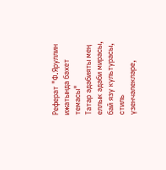Реферат "Ф.Яруллин ижатында бәхет темасы"
Татар әдәбияты мең еллык әдәби мирасы, бай язу культурасы, стиль үзенчәлекләре,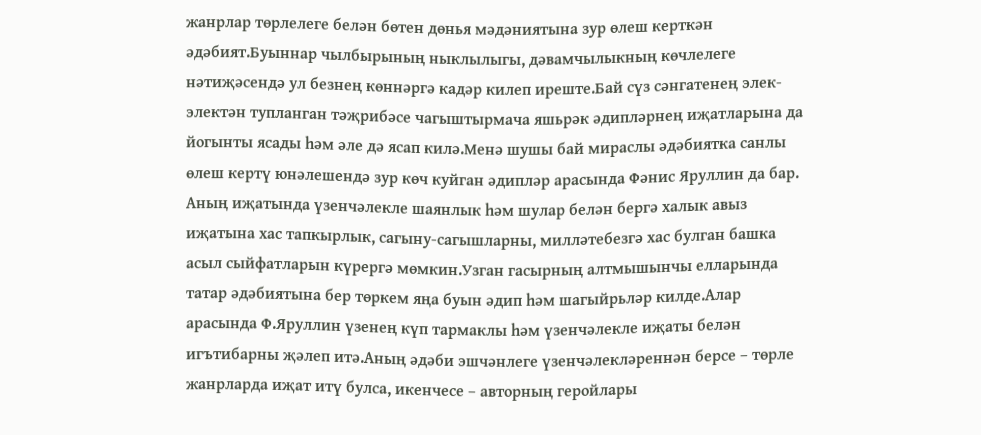жанрлар төрлелеге белән бөтен дөнья мәдәниятына зур өлеш керткән әдәбият.Буыннар чылбырының ныклылыгы, дәвамчылыкның көчлелеге нәтиҗәсендә ул безнең көннәргә кадәр килеп иреште.Бай сүз сәнгатенең элек-электән тупланган тәҗрибәсе чагыштырмача яшьрәк әдипләрнең иҗатларына да йогынты ясады һәм әле дә ясап килә.Менә шушы бай мираслы әдәбиятка санлы өлеш кертү юнәлешендә зур көч куйган әдипләр арасында Фәнис Яруллин да бар. Аның иҗатында үзенчәлекле шаянлык һәм шулар белән бергә халык авыз иҗатына хас тапкырлык, сагыну-сагышларны, милләтебезгә хас булган башка асыл сыйфатларын күрергә мөмкин.Узган гасырның алтмышынчы елларында татар әдәбиятына бер төркем яңа буын әдип һәм шагыйрьләр килде.Алар арасында Ф.Яруллин үзенең күп тармаклы һәм үзенчәлекле иҗаты белән игътибарны җәлеп итә.Аның әдәби эшчәнлеге үзенчәлекләреннән берсе – төрле жанрларда иҗат итү булса, икенчесе – авторның геройлары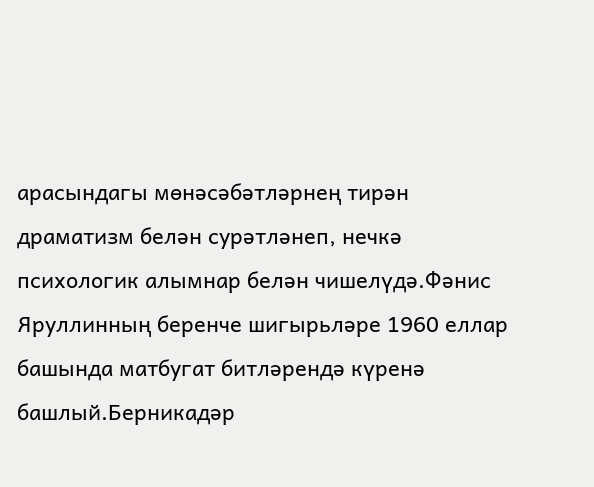арасындагы мөнәсәбәтләрнең тирән драматизм белән сурәтләнеп, нечкә психологик алымнар белән чишелүдә.Фәнис Яруллинның беренче шигырьләре 1960 еллар башында матбугат битләрендә күренә башлый.Берникадәр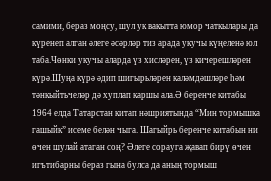самими, бераз моңсу, шул ук вакытта юмор чаткылары да күренеп алган әлеге әсәрләр тиз арада укучы күңеленә юл таба.Чөнки укучы аларда үз хисләрен, үз кичерешләрен күрә.Шуңа күрә әдип шигырьләрен каләмдәшләре һәм тәнкыйтьчеләр дә хуплап каршы ала.Ә беренче китабы 1964 елда Татарстан китап нәшриятында “Мин тормышка гашыйк” исеме белән чыга. Шагыйрь беренче китабын ни өчен шулай атаган соң? Әлеге сорауга җавап бирү өчен игътибарны бераз гына булса да аның тормыш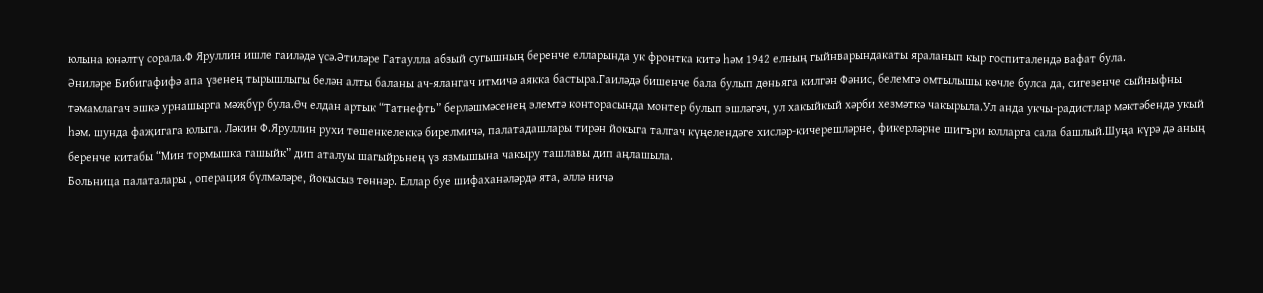юлына юнәлтү сорала.Ф Яруллин ишле гаиләдә үсә.Әтиләре Гатаулла абзый сугышның беренче елларында ук фронтка китә һәм 1942 елның гыйнварындакаты яраланып кыр госпиталендә вафат була.
Әниләре Бибигафифә апа үзенең тырышлыгы белән алты баланы ач-ялангач итмичә аякка бастыра.Гаиләдә бишенче бала булып дөньяга килгән Фәнис, белемгә омтылышы көчле булса да, сигезенче сыйныфны тәмамлагач эшкә урнашырга мәҗбүр була.Өч елдан артык “Татнефть” берләшмәсенең элемтә конторасында монтер булып эшләгәч, ул хакыйкый хәрби хезмәткә чакырыла.Ул анда укчы-радистлар мәктәбендә укый һәм. шунда фаҗигага юлыга. Ләкин Ф.Яруллин рухи төшенкелеккә бирелмичә, палатадашлары тирән йокыга талгач күңелендәге хисләр-кичерешләрне, фикерләрне шигъри юлларга сала башлый.Шуңа күрә дә аның беренче китабы “Мин тормышка гашыйк” дип аталуы шагыйрьнең үз язмышына чакыру ташлавы дип аңлашыла.
Больница палаталары , операция бүлмәләре, йокысыз төннәр. Еллар буе шифаханәләрдә ята, әллә ничә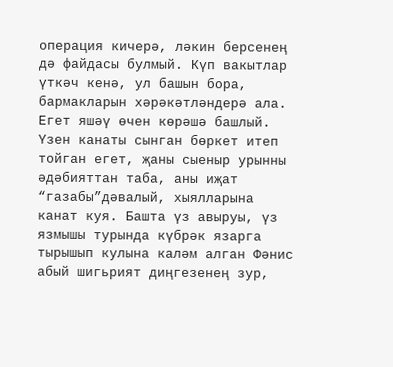операция кичерә, ләкин берсенең дә файдасы булмый. Күп вакытлар үткәч кенә, ул башын бора, бармакларын хәрәкәтләндерә ала. Егет яшәү өчен көрәшә башлый. Үзен канаты сынган бөркет итеп тойган егет, җаны сыеныр урынны әдәбияттан таба, аны иҗат “газабы”дәвалый, хыялларына канат куя. Башта үз авыруы, үз язмышы турында күбрәк язарга тырышып кулына каләм алган Фәнис абый шигьрият диңгезенең зур,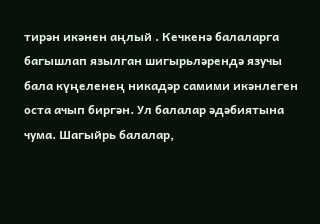тирән икәнен аңлый . Кечкенә балаларга багышлап язылган шигырьләрендә язучы бала күңеленең никадәр самими икәнлеген оста ачып биргән. Ул балалар әдәбиятына чума. Шагыйрь балалар,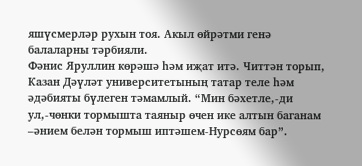яшүсмерләр рухын тоя. Акыл өйрәтми генә балаларны тәрбияли.
Фәнис Яруллин көрәшә һәм иҗат итә. Читтән торып, Казан Дәүләт университетының татар теле һәм әдәбияты бүлеген тәмамлый. “Мин бәхетле,-ди ул,-чөнки тормышта таяныр өчен ике алтын баганам –әнием белән тормыш иптәшем-Нурсөям бар”.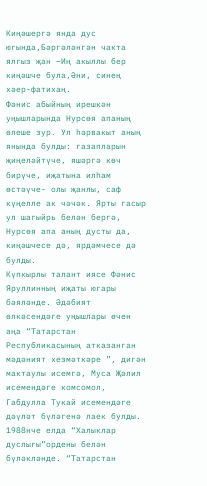Киңәшергә янда дус югында,Бәргәләнгән чакта ялгыз җан –Иң акыллы бер киңәшче була,Әни, синең хәер-фатихаң.
Фәнис абыйның ирешкән уңышларында Нурсөя апаның өлеше зур. Ул һәрвакыт аның янында булды: газапларын җиңеләйтүче, яшәргә көч бирүче, иҗатына илһам өстәүче- олы җанлы, саф күңелле ак чәчәк. Ярты гасыр ул шагыйрь белән бергә, Нурсөя апа аның дусты да, киңәшчесе дә, ярдәмчесе дә булды.
Күпкырлы талант иясе Фәнис Яруллинның иҗаты югары бәяләнде. Әдәбият өлкәсендәге уңышлары өчен аңа “Татарстан Республикасының атказанган мәдәният хезмәткәре ”, дигән мактаулы исемгә, Муса Җәлил исемендәге комсомол, Габдулла Тукай исемендәге дәүләт бүләгенә лаек булды. 1988нче елда “Халыклар дуслыгы”ордены белән бүләкләнде. “Татарстан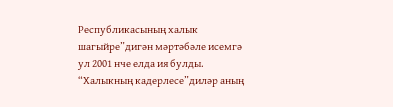Республикасының халык шагыйре”дигән мәртәбәле исемгә ул 2001 нче елда ия булды.
“Халыкның кадерлесе”диләр аның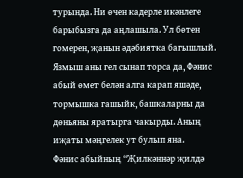турында. Ни өчен кадерле икәнлеге барыбызга да аңлашыла. Ул бөтен гомерен, җанын әдәбиятка багышлый. Язмыш аны гел сынап торса да, Фәнис абый өмет белән алга карап яшәде, тормышка гашыйк, башкаларны да дөньяны яратырга чакырды. Аның иҗаты мәңгелек ут булып яна.
Фәнис абыйның “Җилкәннәр җилдә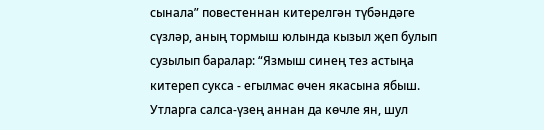сынала” повестеннан китерелгән түбәндәге сүзләр, аның тормыш юлында кызыл җеп булып сузылып баралар: “Язмыш синең тез астыңа китереп сукса - егылмас өчен якасына ябыш. Утларга салса-үзең аннан да көчле ян, шул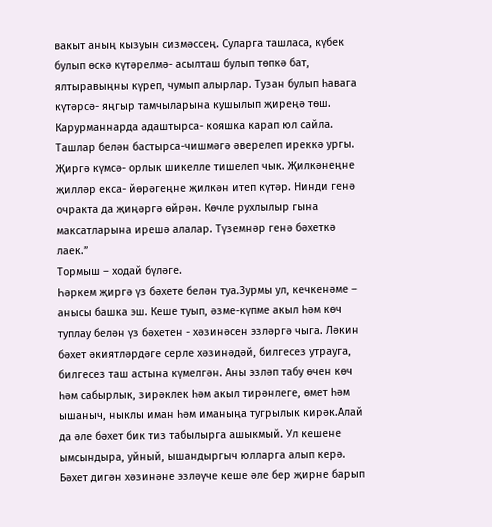вакыт аның кызуын сизмәссең. Суларга ташласа, күбек булып өскә күтәрелмә- асылташ булып төпкә бат, ялтыравыңны күреп, чумып алырлар. Тузан булып һавага күтәрсә- яңгыр тамчыларына кушылып җиреңә төш. Карурманнарда адаштырса- кояшка карап юл сайла. Ташлар белән бастырса-чишмәгә әверелеп иреккә ургы. Җиргә күмсә- орлык шикелле тишелеп чык. Җилкәнеңне җилләр екса- йөрәгеңне җилкән итеп күтәр. Нинди генә очракта да җиңәргә өйрән. Көчле рухлылыр гына максатларына ирешә алалар. Түземнәр генә бәхеткә лаек.”
Тормыш – ходай бүләге.
Һәркем җиргә үз бәхете белән туа.Зурмы ул, кечкенәме – анысы башка эш. Кеше туып, әзме-күпме акыл һәм көч туплау белән үз бәхетен - хәзинәсен эзләргә чыга. Ләкин бәхет әкиятләрдәге серле хәзинәдәй, билгесез утрауга, билгесез таш астына күмелгән. Аны эзләп табу өчен көч һәм сабырлык, зирәклек һәм акыл тирәнлеге, өмет һәм ышаныч, ныклы иман һәм иманыңа тугрылык кирәк.Алай да әле бәхет бик тиз табылырга ашыкмый. Ул кешене ымсындыра, уйный, ышандыргыч юлларга алып керә. Бәхет дигән хәзинәне эзләүче кеше әле бер җирне барып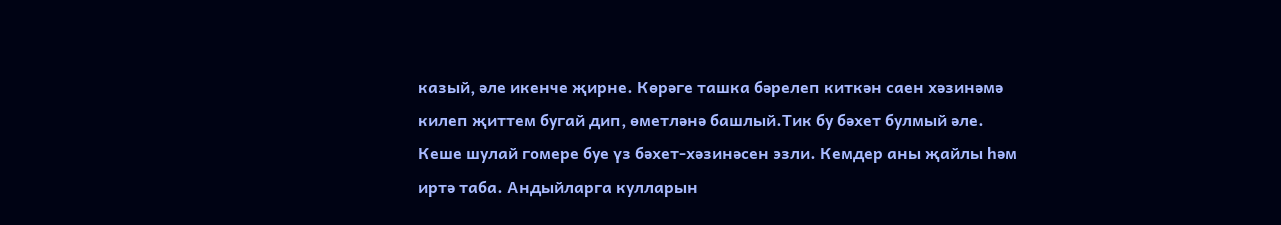казый, әле икенче җирне. Көрәге ташка бәрелеп киткән саен хәзинәмә килеп җиттем бугай дип, өметләнә башлый.Тик бу бәхет булмый әле. Кеше шулай гомере буе үз бәхет-хәзинәсен эзли. Кемдер аны җайлы һәм иртә таба. Андыйларга кулларын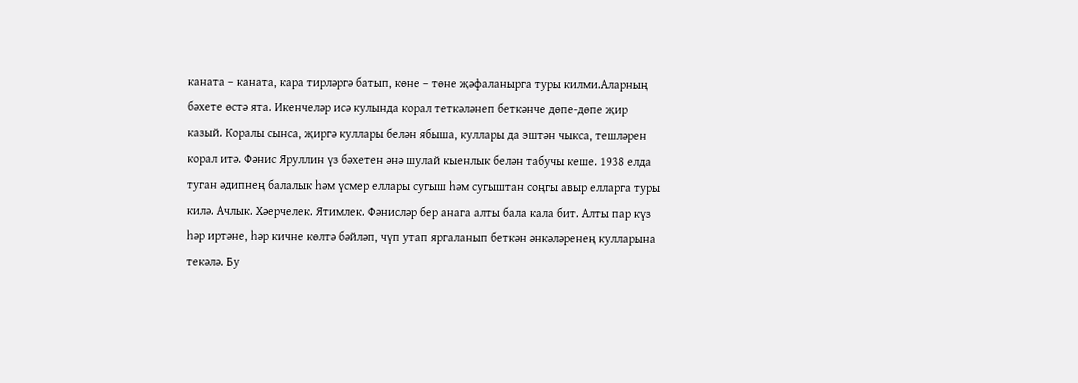каната – каната, кара тирләргә батып, көне – төне җәфаланырга туры килми.Аларның бәхете өстә ята. Икенчеләр исә кулында корал теткәләнеп беткәнче дөпе-дөпе җир казый. Коралы сынса, җиргә куллары белән ябыша, куллары да эштән чыкса, тешләрен корал итә. Фәнис Яруллин үз бәхетен әнә шулай кыенлык белән табучы кеше. 1938 елда туган әдипнең балалык һәм үсмер еллары сугыш һәм сугыштан соңгы авыр елларга туры килә. Ачлык. Хәерчелек. Ятимлек. Фәнисләр бер анага алты бала кала бит. Алты пар күз һәр иртәне, һәр кичне көлтә бәйләп, чүп утап яргаланып беткән әнкәләренең кулларына текәлә. Бу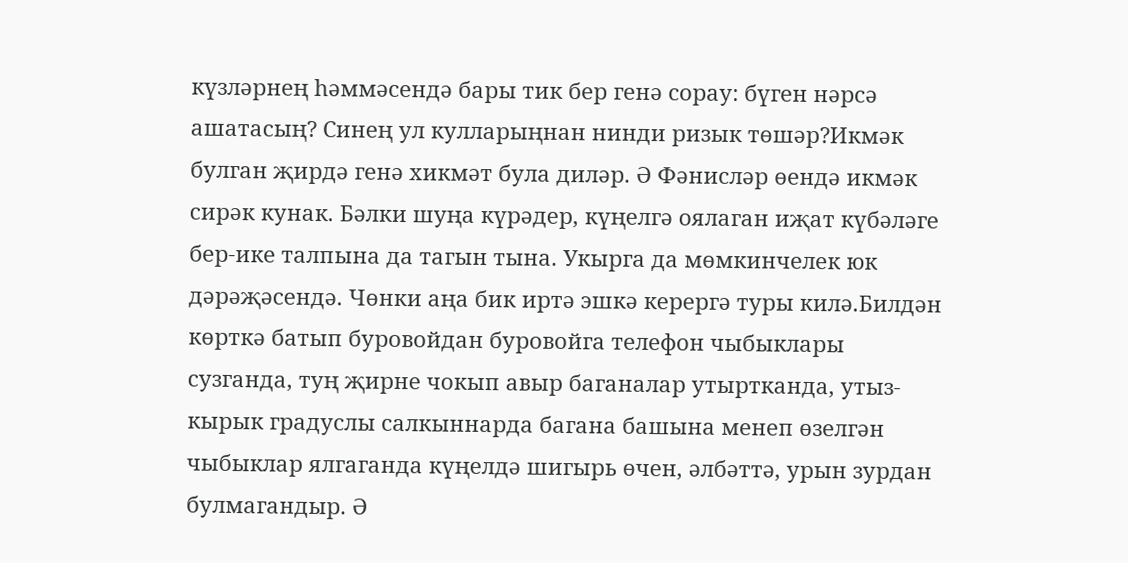күзләрнең һәммәсендә бары тик бер генә сорау: бүген нәрсә ашатасың? Синең ул кулларыңнан нинди ризык төшәр?Икмәк булган җирдә генә хикмәт була диләр. Ә Фәнисләр өендә икмәк сирәк кунак. Бәлки шуңа күрәдер, күңелгә оялаган иҗат күбәләге бер-ике талпына да тагын тына. Укырга да мөмкинчелек юк дәрәҗәсендә. Чөнки аңа бик иртә эшкә керергә туры килә.Билдән көрткә батып буровойдан буровойга телефон чыбыклары сузганда, туң җирне чокып авыр баганалар утыртканда, утыз-кырык градуслы салкыннарда багана башына менеп өзелгән чыбыклар ялгаганда күңелдә шигырь өчен, әлбәттә, урын зурдан булмагандыр. Ә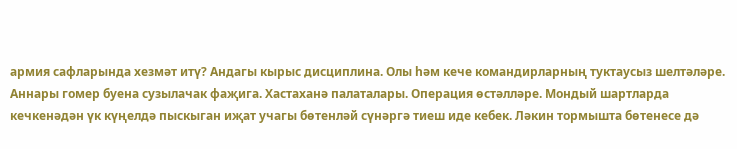армия сафларында хезмәт итү? Андагы кырыс дисциплина. Олы һәм кече командирларның туктаусыз шелтәләре. Аннары гомер буена сузылачак фаҗига. Хастаханә палаталары. Операция өстәлләре. Мондый шартларда кечкенәдән үк күңелдә пыскыган иҗат учагы бөтенләй сүнәргә тиеш иде кебек. Ләкин тормышта бөтенесе дә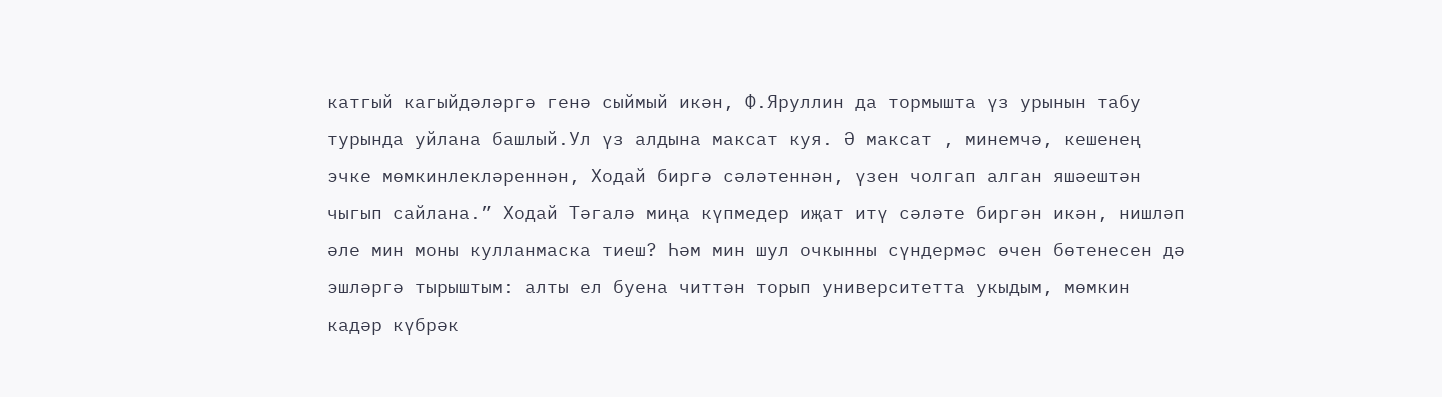катгый кагыйдәләргә генә сыймый икән, Ф.Яруллин да тормышта үз урынын табу турында уйлана башлый.Ул үз алдына максат куя. Ә максат , минемчә, кешенең эчке мөмкинлекләреннән, Ходай биргә сәләтеннән, үзен чолгап алган яшәештән чыгып сайлана.” Ходай Тәгалә миңа күпмедер иҗат итү сәләте биргән икән, нишләп әле мин моны кулланмаска тиеш? Һәм мин шул очкынны сүндермәс өчен бөтенесен дә эшләргә тырыштым: алты ел буена читтән торып университетта укыдым, мөмкин кадәр күбрәк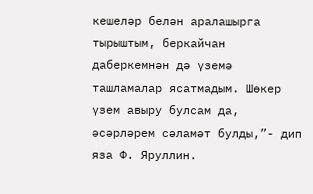кешеләр белән аралашырга тырыштым, беркайчан даберкемнән дә үземә ташламалар ясатмадым. Шөкер үзем авыру булсам да, әсәрләрем сәламәт булды,”- дип яза Ф. Яруллин.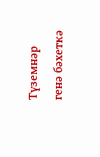Түземнәр генә бәхеткә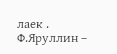лаек .
Ф.Яруллин –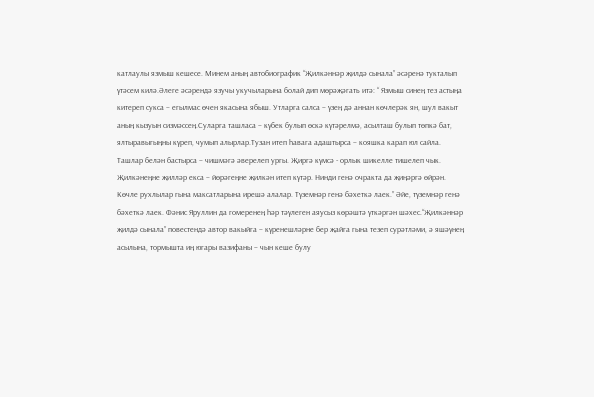катлаулы язмыш кешесе. Минем аның автобиографик “Җилкәннәр җилдә сынала” әсәренә тукталып үтәсем килә.Әлеге әсәрендә язучы укучыларына болай дип мөрәҗәгать итә: “ Язмыш синең тез астыңа китереп сукса – егылмас өчен якасына ябыш. Утларга салса – үзең дә аннан көчлерәк ян, шул вакыт аның кызуын сизмәссең.Суларга ташласа – күбек булып өскә күтәрелмә, асылташ булып төпкә бат, ялтыравыгыңны күреп, чумып алырлар.Тузан итеп һавага адаштырса – кояшка карап юл сайла. Ташлар белән бастырса – чишмәгә әверелеп ургы. Җиргә күмсә - орлык шикелле тишелеп чык. Җилкәнеңне җилләр екса – йөрәгеңне җилкән итеп күтәр. Нинди генә очракта да җиңәргә өйрән. Көчле рухлылар гына максатларына ирешә алалар. Түземнәр генә бәхеткә лаек.” Әйе, түземнәр генә бәхеткә лаек. Фәнис Яруллин да гомеренең һәр тәүлеген аяусыз көрәштә үткәргән шәхес.“Җилкәннәр җилдә сынала” повестендә автор вакыйга – күренешләрне бер җайга гына тезеп сурәтләми, ә яшәүнең асылына, тормышта иң югары вазифаны – чын кеше булу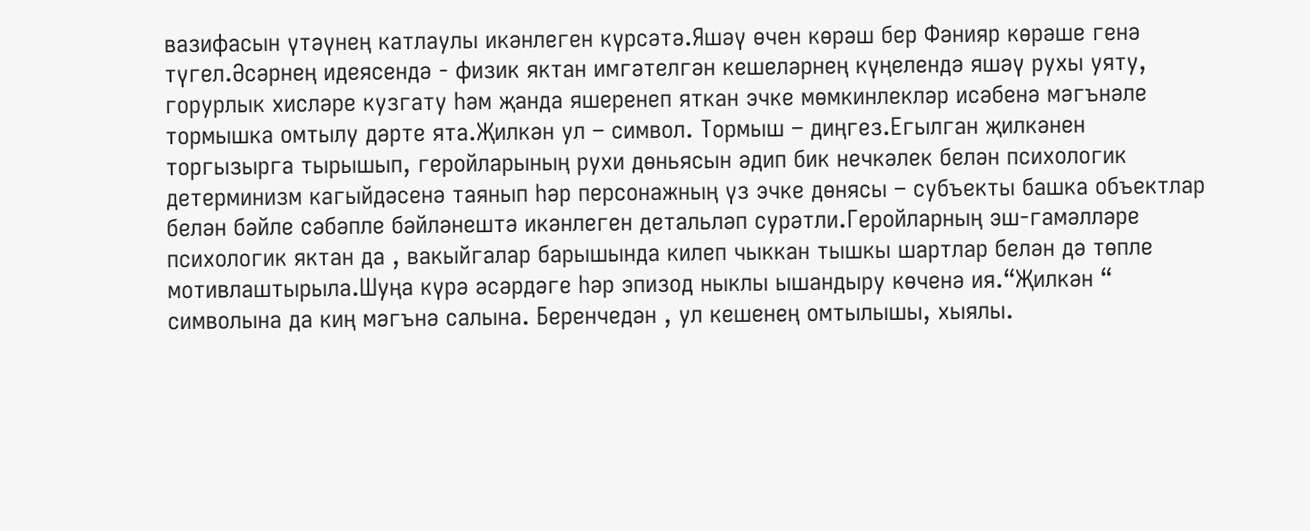вазифасын үтәүнең катлаулы икәнлеген күрсәтә.Яшәү өчен көрәш бер Фәнияр көрәше генә түгел.Әсәрнең идеясендә - физик яктан имгәтелгән кешеләрнең күңелендә яшәү рухы уяту, горурлык хисләре кузгату һәм җанда яшеренеп яткан эчке мөмкинлекләр исәбенә мәгънәле тормышка омтылу дәрте ята.Җилкән ул – символ. Тормыш – диңгез.Егылган җилкәнен торгызырга тырышып, геройларының рухи дөньясын әдип бик нечкәлек белән психологик детерминизм кагыйдәсенә таянып һәр персонажның үз эчке дөнясы – субъекты башка объектлар белән бәйле сәбәпле бәйләнештә икәнлеген детальләп сурәтли.Геройларның эш-гамәлләре психологик яктан да , вакыйгалар барышында килеп чыккан тышкы шартлар белән дә төпле мотивлаштырыла.Шуңа күрә әсәрдәге һәр эпизод ныклы ышандыру көченә ия.“Җилкән “ символына да киң мәгънә салына. Беренчедән , ул кешенең омтылышы, хыялы.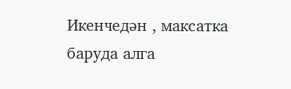Икенчедән , максатка баруда алга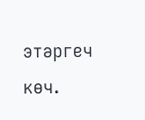этәргеч көч.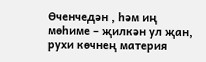Өченчедән , һәм иң мөһиме – җилкән ул җан, рухи көчнең материя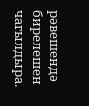рәвешендә бирелешен чагылдыра.